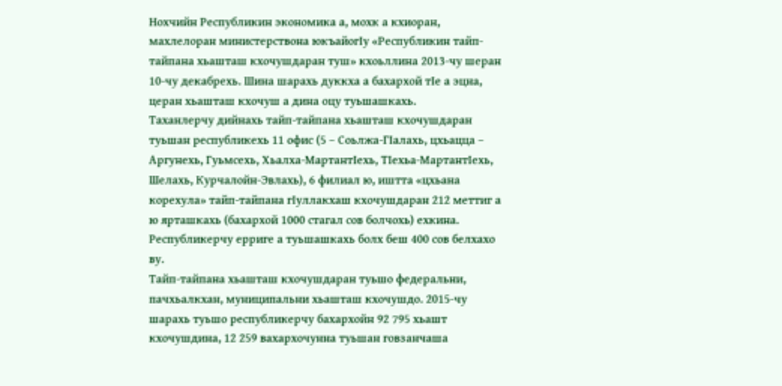Нохчийн Республикин экономика а, мохк а кхиоран, махлелоран министерствона юкъайогIу «Республикин тайп-тайпана хьашташ кхочушдаран туш» кхоьллина 2013-чу шеран 10-чу декабрехь. Шина шарахь дуккха а бахархой тIе а эцна, церан хьашташ кхочуш а дина оцу туьшашкахь.
Таханлерчу дийнахь тайп-тайпана хьашташ кхочушдаран туьшан республикехь 11 офис (5 – Соьлжа-ГIалахь, цхьацца – Аргунехь, Гуьмсехь, Хьалха-МартантIехь, ТIехьа-МартантIехь, Шелахь, Курчалойн-Эвлахь), 6 филиал ю, иштта «цхьана корехула» тайп-тайпана гIуллакхаш кхочушдаран 212 меттиг а ю ярташкахь (бахархой 1000 стагал сов болчохь) ехкина. Республикерчу ерриге а туьшашкахь болх беш 400 сов белхахо ву.
Тайп-тайпана хьашташ кхочушдаран туьшо федеральни, пачхьалкхан, муниципальни хьашташ кхочушдо. 2015-чу шарахь туьшо республикерчу бахархойн 92 795 хьашт кхочушдина, 12 259 вахархочунна туьшан говзанчаша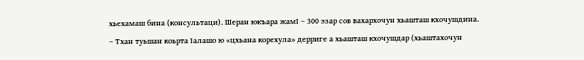хьехамаш бина (консультаци). Шеран юкъара жамI – 300 эзар сов вахархочун хьашташ кхочушдина.
– Тхан туьшан коьрта Iалашо ю «цхьана корехула» дерриге а хьашташ кхочушдар (хьаштахочун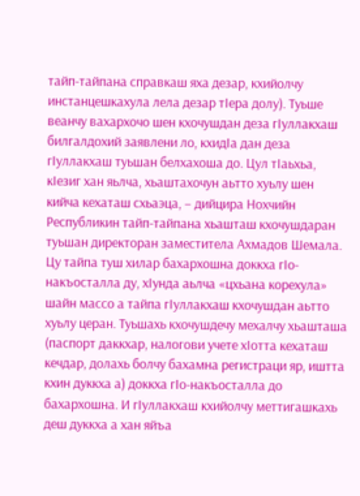тайп-тайпана справкаш яха дезар, кхийолчу инстанцешкахула лела дезар тIера долу). Туьше веанчу вахархочо шен кхочушдан деза гIуллакхаш билгалдохий заявлени ло, кхидIа дан деза гIуллакхаш туьшан белхахоша до. Цул тIаьхьа, кIезиг хан яьлча, хьаштахочун аьтто хуьлу шен кийча кехаташ схьаэца, – дийцира Нохчийн Республикин тайп-тайпана хьашташ кхочушдаран туьшан директоран заместитела Ахмадов Шемала.
Цу тайпа туш хилар бахархошна доккха гIо-накъосталла ду, хIунда аьлча «цхьана корехула» шайн массо а тайпа гIуллакхаш кхочушдан аьтто хуьлу церан. Туьшахь кхочушдечу мехалчу хьашташа (паспорт даккхар, налогови учете хIотта кехаташ кечдар, долахь болчу бахамна регистраци яр, иштта кхин дуккха а) доккха гIо-накъосталла до бахархошна. И гIуллакхаш кхийолчу меттигашкахь деш дуккха а хан яйъа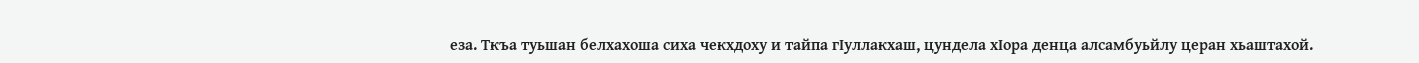еза. Ткъа туьшан белхахоша сиха чекхдоху и тайпа гIуллакхаш, цундела хIора денца алсамбуьйлу церан хьаштахой.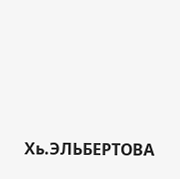Хь.ЭЛЬБЕРТОВА